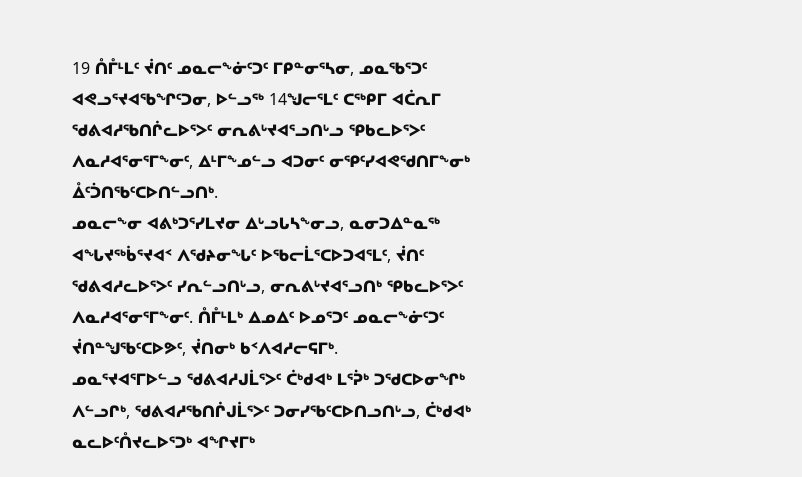19 ᑍᒤᒻᒪᑦ ᔫᑎᑦ ᓄᓇᓕᖕᓃᑦᑐᑦ ᒥᑭᓐᓂᕐᓴᓂ, ᓄᓇᖃᕐᑐᑦ ᐊᕙᓗᕐᔪᐊᖃᖏᑦᑐᓂ, ᐅᓪᓗᖅ 14ᖑᓕᕐᒪᑦ ᑕᖅᑭᒥ ᐊᑖᕆᒥ ᖁᕕᐊᓱᖃᑎᒌᓚᐅᕐᐳᑦ ᓂᕆᕕᒡᔪᐊᕐᓗᑎᒡᓗ ᕿᑲᓚᐅᕐᐳᑦ ᐱᓇᓱᐊᕐᓂᕐᒥᖕᓂᑦ, ᐃᒻᒥᖕᓄᓪᓗ ᐊᑐᓂᑦ ᓂᕿᑦᓯᐊᕙᖁᑎᒥᖕᓂᒃ ᐂᑦᑑᑎᖃᑦᑕᐅᑎᓪᓗᑎᒃ.
ᓄᓇᓕᖕᓂ ᐊᕕᒃᑐᕐᓯᒪᔪᓂ ᐃᒡᓗᒐᓴᖕᓂᓗ, ᓇᓂᑐᐃᓐᓇᖅ ᐊᖓᔪᖅᑳᕐᔪᐊᑉ ᐱᖁᔨᓂᖓᑦ ᐅᖃᓕᒫᕐᑕᐅᑐᐊᕐᒪᑦ, ᔫᑎᑦ ᖁᕕᐊᓱᓚᐅᕐᐳᑦ ᓯᕆᓪᓗᑎᒡᓗ, ᓂᕆᕕᒡᔪᐊᕐᓗᑎᒃ ᕿᑲᓚᐅᕐᐳᑦ ᐱᓇᓱᐊᕐᓂᕐᒥᖕᓂᑦ. ᑍᒤᒻᒪᒃ ᐃᓄᐃᑦ ᐅᓄᕐᑐᑦ ᓄᓇᓕᖕᓃᑦᑐᑦ ᔫᑎᓐᖑᖃᑦᑕᐅᕗᑦ, ᔫᑎᓂᒃ ᑲᑉᐱᐊᓱᓕᕋᒥᒃ.
ᓄᓇᕐᔪᐊᕐᒥᐅᓪᓗ ᖁᕕᐊᓱᒍᒫᕐᐳᑦ ᑖᒃᑯᐊᒃ ᒪᕐᕉᒃ ᑐᖁᑕᐅᓂᖏᒃ ᐱᓪᓗᒋᒃ, ᖁᕕᐊᓱᖃᑎᒌᒍᒫᕐᐳᑦ ᑐᓂᓯᖃᑦᑕᐅᑎᓗᑎᒡᓗ, ᑖᒃᑯᐊᒃ ᓇᓚᐅᑦᑍᔪᓚᐅᕐᑐᒃ ᐊᖏᔪᒥᒃ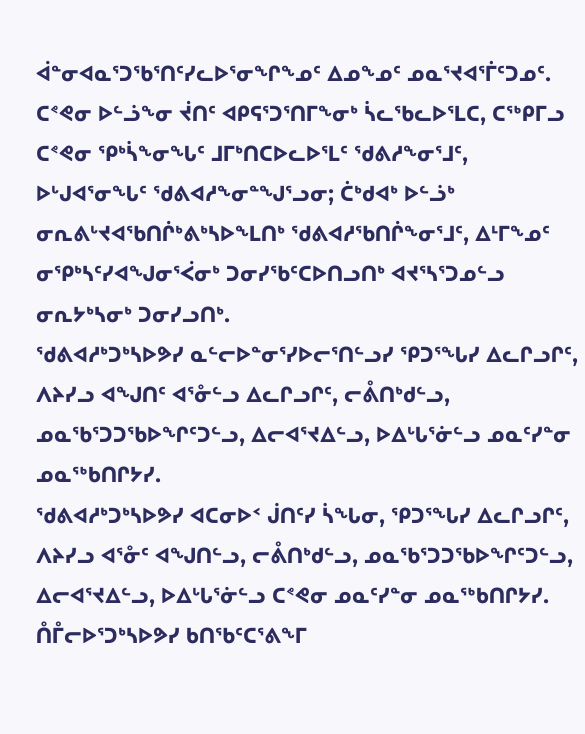ᐋᓐᓂᐊᓇᕐᑐᖃᕐᑎᑦᓯᓚᐅᕐᓂᖏᖕᓄᑦ ᐃᓄᖕᓄᑦ ᓄᓇᕐᔪᐊᕐᒦᑦᑐᓄᑦ.
ᑕᕝᕙᓂ ᐅᓪᓘᖕᓂ ᔫᑎᑦ ᐊᑭᕋᕐᑐᕐᑎᒥᖕᓂᒃ ᓵᓚᖃᓚᐅᕐᒪᑕ, ᑕᖅᑭᒥᓗ ᑕᕝᕙᓂ ᕿᒃᓵᖕᓂᖓᑦ ᒧᒥᒃᑎᑕᐅᓚᐅᕐᒪᑦ ᖁᕕᓱᖕᓂᕐᒧᑦ, ᐅᒡᒍᐊᕐᓂᖓᑦ ᖁᕕᐊᓱᖕᓂᓐᖑᕐᓗᓂ; ᑖᒃᑯᐊᒃ ᐅᓪᓘᒃ ᓂᕆᕕᒡᔪᐊᖃᑎᒌᒃᕕᒃᓴᐅᖕᒪᑎᒃ ᖁᕕᐊᓱᖃᑎᒌᖕᓂᕐᒧᑦ, ᐃᒻᒥᖕᓄᑦ ᓂᕿᒃᓴᑦᓯᐊᖑᓂᕐᐹᓂᒃ ᑐᓂᓯᖃᑦᑕᐅᑎᓗᑎᒃ ᐊᔪᕐᓴᕐᑐᓄᓪᓗ ᓂᕆᔭᒃᓴᓂᒃ ᑐᓂᓯᓗᑎᒃ.
ᖁᕕᐊᓱᒃᑐᒃᓴᐅᕗᓯ ᓇᓪᓕᐅᓐᓂᕐᓯᐅᓕᕐᑎᓪᓗᓯ ᕿᑐᕐᖓᓯ ᐃᓚᒋᓗᒋᑦ, ᐱᔨᓯᓗ ᐊᖑᑎᑦ ᐊᕐᓁᓪᓗ ᐃᓚᒋᓗᒋᑦ, ᓕᕔᑎᒃᑯᓪᓗ, ᓄᓇᖃᕐᑐᑐᖃᐅᖏᑦᑐᓪᓗ, ᐃᓕᐊᕐᔪᐃᓪᓗ, ᐅᐃᒡᒐᕐᓃᓪᓗ ᓄᓇᑦᓯᓐᓂ ᓄᓇᖅᑲᑎᒋᔭᓯ.
ᖁᕕᐊᓱᒃᑐᒃᓴᐅᕗᓯ ᐊᑕᓂᐅᑉ ᒎᑎᑦᓯ ᓵᖓᓂ, ᕿᑐᕐᖓᓯ ᐃᓚᒋᓗᒋᑦ, ᐱᔨᓯᓗ ᐊᕐᓁᑦ ᐊᖑᑎᓪᓗ, ᓕᕔᑎᒃᑯᓪᓗ, ᓄᓇᖃᕐᑐᑐᖃᐅᖏᑦᑐᓪᓗ, ᐃᓕᐊᕐᔪᐃᓪᓗ, ᐅᐃᒡᒐᕐᓃᓪᓗ ᑕᕝᕙᓂ ᓄᓇᑦᓯᓐᓂ ᓄᓇᖅᑲᑎᒋᔭᓯ. ᑍᒤᓕᐅᕐᑐᒃᓴᐅᕗᓯ ᑲᑎᖃᑦᑕᕐᕕᖕᒥ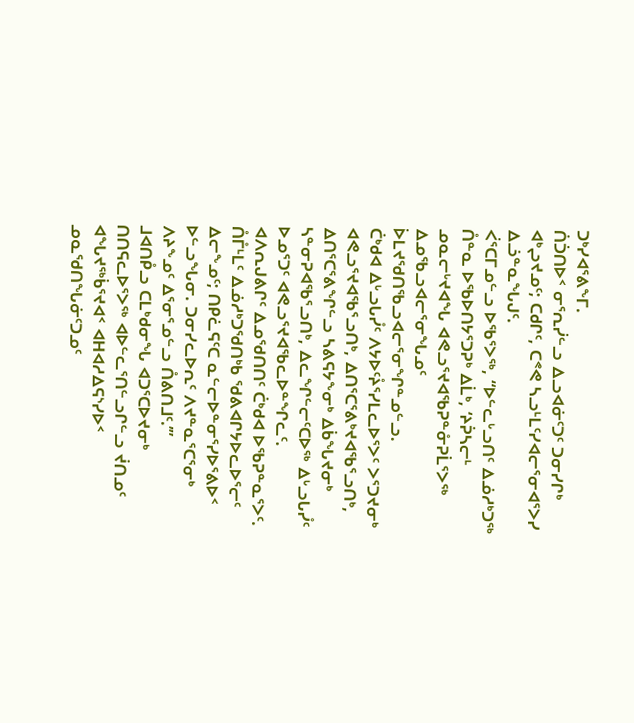ᑐᒃᓯᐊᕐᕕᖕᒥ.
ᑏᑑᑎᐅᑉ ᓂᕐᕆᓰᓪᓗ ᐃᓗᐊᓃᑦᑐᑦ ᑐᓂᓯᒋᒃ ᐊᒃᖢᔪᓄᑦ; ᑕᑯᒋᑦ, ᑕᕝᕙ ᓴᓗᒻᒪᑦᓯᐊᓕᕐᓂᐊᕐᐳᓯ ᐃᓘᓐᓇᖓᒍᑦ.
ᐹᕐᑕᒥᓄᓪᓗ ᐅᖃᕐᐳᖅ, “ᐅᓪᓚᒡᓗᑎᑦ ᐃᓅᓱᒃᑐᖅ ᑍᓐᓇ ᐅᖃᐅᑎᔭᕐᑐᕈᒃ ᐃᒫᒃ, ‘ᔨᕉᓴᓕᒻ ᓄᓇᓕᒡᔪᐊᖓ ᐊᕙᓗᕐᔪᐊᖃᕈᓐᓁᕈᒫᕐᐳᖅ ᐃᓄᖃᓗᐊᓕᕐᓂᖓᓄᑦ ᐆᒪᔪᖁᑎᖃᓗᐊᓕᕐᓂᖏᓐᓄᓪᓗ.
ᑖᒃᑯᐊ ᐃᒡᓗᒐᓮᑦ ᐱᔭᐅᑦᔧᕐᓯᒪᓚᐅᕐᐳᑦ ᐳᕐᑐᔪᓂᒃ ᐊᕙᓗᕐᔪᐊᖃᕐᓗᑎᒃ, ᐃᑎᕐᑕᕐᕕᒃᔪᐊᖃᕐᓗᑎᒃ, ᐃᑎᕐᑕᕐᕕᖏᓪᓗ ᓴᕕᕋᔭᖕᓂᒃ ᐃᑳᖓᔪᓂᒃ ᓴᓐᓂᕈᐊᖃᕐᓗᑎᒃ, ᐃᓚᖏᓪᓕᑦᑕᐅᖅ ᐃᒡᓗᒐᓮᑦ ᐅᓄᕐᑐᑦ ᐊᕙᓗᕐᔪᐊᖃᓚᐅᓐᖏᓚᑦ.
ᐊᐱᕆᒍᕕᒋᑦ ᐃᓄᖁᑎᑎᑦ ᑖᒃᑯᐊ ᐅᖃᕈᓐᓇᕐᐳᑦ. ᑍᒤᒻᒪᑦ ᐃᓅᓱᒃᑐᖁᑎᒃᑲ ᖁᕕᐊᒋᔭᐅᓚᐅᕐᓕᑦ ᐃᓕᖕᓄᑦ; ᑎᑭᓛᕋᑦᑕ ᓇᓪᓕᐅᓐᓂᕐᓯᐅᕐᕕᐅᑉ ᐅᓪᓗᖓᓂ. ᑐᓂᓯᓚᐅᕆᑦ ᐱᔪᓐᓇᕐᑕᕐᓂᒃ ᐱᔨᖕᓄᑦ ᐃᕐᓂᕐᓄᓪᓗ ᑍᕕᑎᒧᑦ.’”
ᒧᐊᑎᑬᓗ ᑕᒪᒃᑯᓂᖓ ᐊᑐᕐᑕᐅᔪᓂᒃ ᑎᑎᕋᓚᐅᕐᐳᖅ ᐊᐅᓪᓚᕐᑎᓪᓗᒋᓪᓗ ᔫᑎᓄᑦ ᐊᖓᔪᖅᑳᕐᔪᐊᑉ ᐊᕼᐊᓱᐃᕋᔅᓯᐅᑉ ᓄᓇᖁᑎᖓᓃᑦᑐᓄᑦ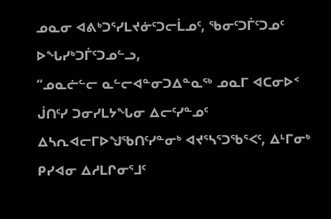ᓄᓇᓂ ᐊᕕᒃᑐᕐᓯᒪᔪᓃᑦᑐᓕᒫᓄᑦ, ᖃᓂᑦᑐᒦᑦᑐᓄᑦ ᐅᖓᓯᒃᑐᒦᑦᑐᓄᓪᓗ,
“ᓄᓇᓖᓪᓕ ᓇᓪᓕᐊᓐᓂᑐᐃᓐᓇᖅ ᓄᓇᒥ ᐊᑕᓂᐅᑉ ᒎᑎᑦᓯ ᑐᓂᓯᒪᔭᖓᓂ ᐃᓕᑦᓯᓐᓄᑦ ᐃᓴᕆᐊᓕᒥᐅᖑᖃᑎᑦᓯᓐᓂᒃ ᐊᔪᕐᓴᕐᑐᖃᕐᐸᑦ, ᐃᒻᒥᓂᒃ ᑭᓯᐊᓂ ᐃᓱᒪᒋᓂᕐᒧᑦ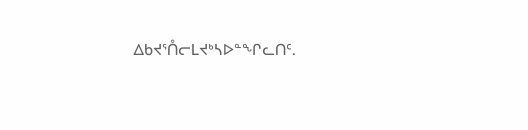ᐃᑲᔪᕐᑍᓕᒪᔪᒃᓴᐅᓐᖏᓚᑎᑦ.